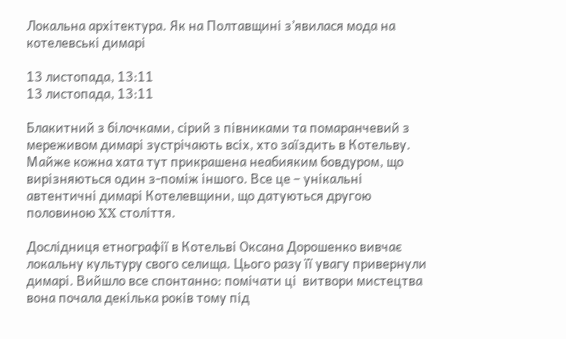Локальна архітектура. Як на Полтавщині з’явилася мода на котелевські димарі

13 листопада, 13:11
13 листопада, 13:11

Блакитний з білочками, сірий з півниками та помаранчевий з мереживом димарі зустрічають всіх, хто заїздить в Котельву. Майже кожна хата тут прикрашена неабияким бовдуром, що вирізняються один з-поміж іншого. Все це – унікальні автентичні димарі Котелевщини, що датуються другою половиною XX століття.

Дослідниця етнографії в Котельві Оксана Дорошенко вивчає локальну культуру свого селища. Цього разу її увагу привернули димарі. Вийшло все спонтанно: помічати ці  витвори мистецтва вона почала декілька років тому під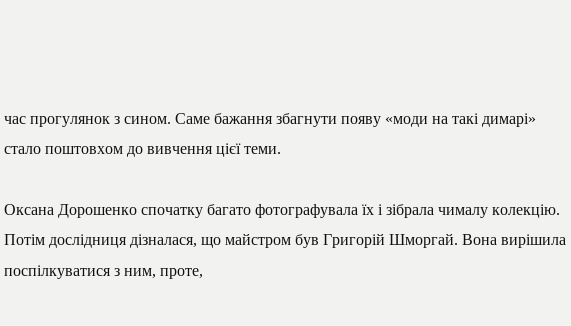час прогулянок з сином. Саме бажання збагнути появу «моди на такі димарі» стало поштовхом до вивчення цієї теми.

Оксана Дорошенко спочатку багато фотографувала їх і зібрала чималу колекцію. Потім дослідниця дізналася, що майстром був Григорій Шморгай. Вона вирішила поспілкуватися з ним, проте,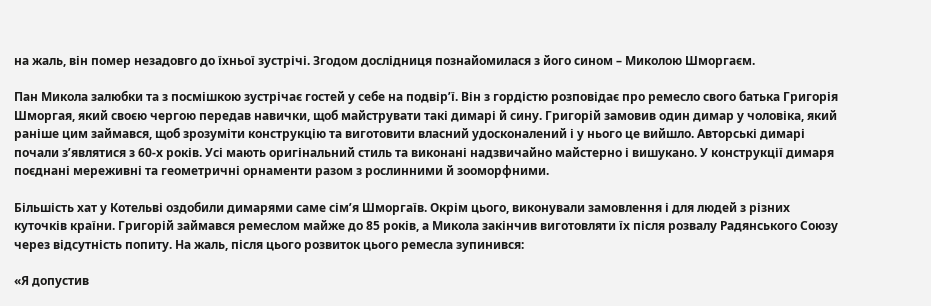на жаль, він помер незадовго до їхньої зустрічі. Згодом дослідниця познайомилася з його сином – Миколою Шморгаєм.

Пан Микола залюбки та з посмішкою зустрічає гостей у себе на подвір’ї. Він з гордістю розповідає про ремесло свого батька Григорія Шморгая, який своєю чергою передав навички, щоб майструвати такі димарі й сину. Григорій замовив один димар у чоловіка, який раніше цим займався, щоб зрозуміти конструкцію та виготовити власний удосконалений і у нього це вийшло. Авторські димарі почали з’являтися з 60-х років. Усі мають оригінальний стиль та виконані надзвичайно майстерно і вишукано. У конструкції димаря поєднані мереживні та геометричні орнаменти разом з рослинними й зооморфними.

Більшість хат у Котельві оздобили димарями саме сім’я Шморгаїв. Окрім цього, виконували замовлення і для людей з різних куточків країни. Григорій займався ремеслом майже до 85 років, а Микола закінчив виготовляти їх після розвалу Радянського Союзу через відсутність попиту. На жаль, після цього розвиток цього ремесла зупинився:

«Я допустив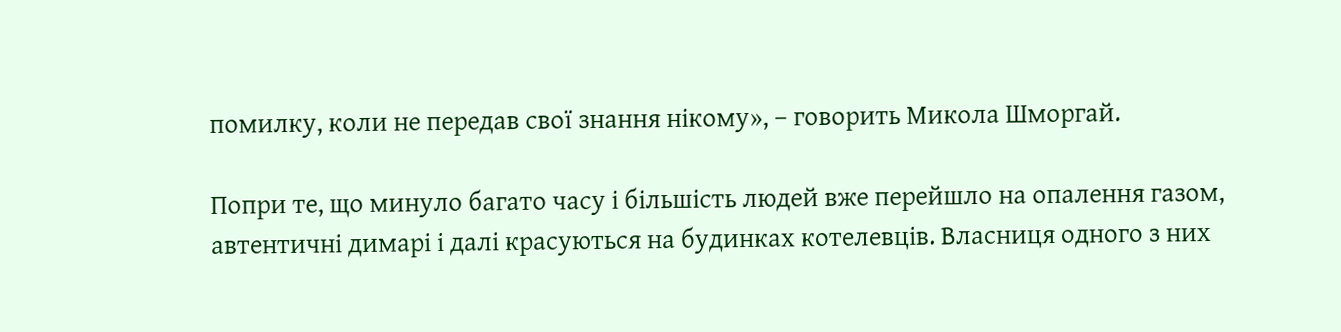помилку, коли не передав свої знання нікому», – говорить Микола Шморгай.

Попри те, що минуло багато часу і більшість людей вже перейшло на опалення газом, автентичні димарі і далі красуються на будинках котелевців. Власниця одного з них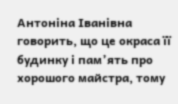Антоніна Іванівна говорить, що це окраса її будинку і пам’ять про хорошого майстра, тому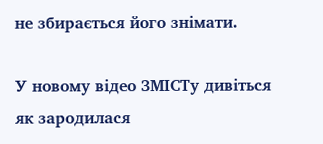не збирається його знімати.

У новому відео ЗМІСТу дивіться як зародилася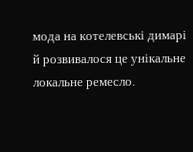мода на котелевські димарі й розвивалося це унікальне локальне ремесло.